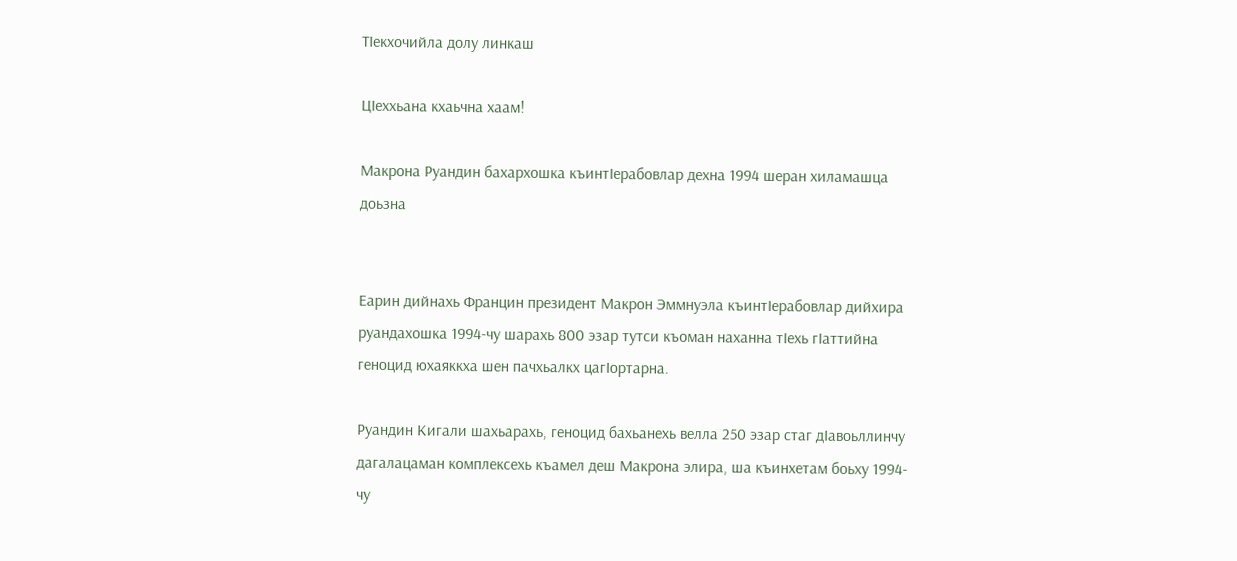ТIекхочийла долу линкаш

ЦIеххьана кхаьчна хаам!

Макрона Руандин бахархошка къинтIерабовлар дехна 1994 шеран хиламашца доьзна


Еарин дийнахь Францин президент Макрон Эммнуэла къинтIерабовлар дийхира руандахошка 1994-чу шарахь 800 эзар тутси къоман наханна тIехь гIаттийна геноцид юхаяккха шен пачхьалкх цагIортарна.

Руандин Кигали шахьарахь, геноцид бахьанехь велла 250 эзар стаг дIавоьллинчу дагалацаман комплексехь къамел деш Макрона элира, ша къинхетам боьху 1994-чу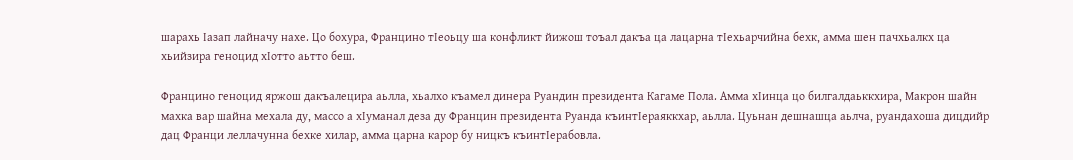шарахь Iазап лайначу нахе. Цо бохура, Францино тIеоьцу ша конфликт йижош тоъал дакъа ца лацарна тIехьарчийна бехк, амма шен пачхьалкх ца хьийзира геноцид хIотто аьтто беш.

Францино геноцид яржош дакъалецира аьлла, хьалхо къамел динера Руандин президента Кагаме Пола. Амма хIинца цо билгалдаьккхира, Макрон шайн махка вар шайна мехала ду, массо а хIуманал деза ду Францин президента Руанда къинтIераяккхар, аьлла. Цуьнан дешнашца аьлча, руандахоша дицдийр дац Франци леллачунна бехке хилар, амма царна карор бу ницкъ къинтIерабовла.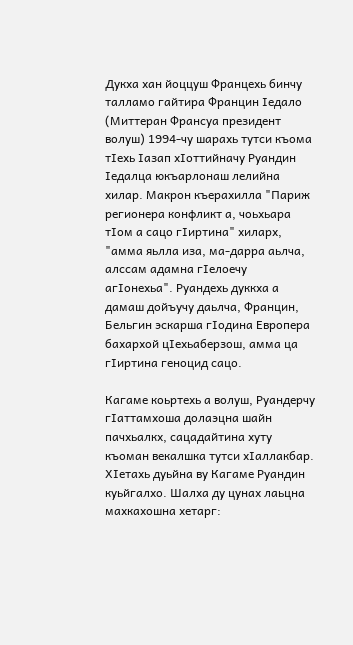Дукха хан йоццуш Францехь бинчу талламо гайтира Францин Iедало (Миттеран Франсуа президент волуш) 1994-чу шарахь тутси къома тIехь Iазап хIоттийначу Руандин Iедалца юкъарлонаш лелийна хилар. Макрон къерахилла "Париж регионера конфликт а, чоьхьара тIом а сацо гIиртина" хиларх, "амма яьлла иза, ма-дарра аьлча, алссам адамна гIелоечу агIонехьа". Руандехь дуккха а дамаш дойъучу даьлча, Францин, Бельгин эскарша гIодина Европера бахархой цIехьаберзош, амма ца гIиртина геноцид сацо.

Кагаме коьртехь а волуш, Руандерчу гIаттамхоша долаэцна шайн пачхьалкх, сацадайтина хуту къоман векалшка тутси хIаллакбар. ХIетахь дуьйна ву Кагаме Руандин куьйгалхо. Шалха ду цунах лаьцна махкахошна хетарг: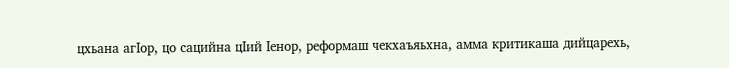цхьана агIор, цо сацийна цIий Iенор, реформаш чекхаъяьхна, амма критикаша дийцарехь,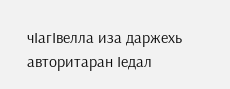чIагIвелла иза даржехь авторитаран Iедал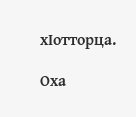хIотторца.

Оха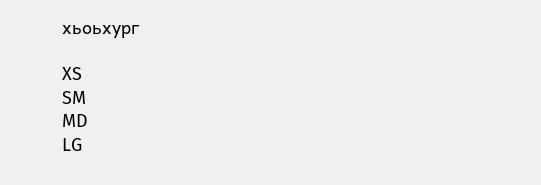хьоьхург

XS
SM
MD
LG